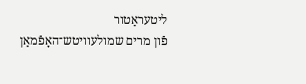ליטעראַטור
פֿון מרים שמולעוויטש־האָפֿמאַן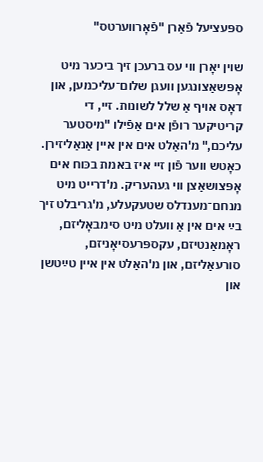ספּעציעל פֿאַרן "פֿאָרװערטס"

שוין יאָרן ווי עס ברעכן זיך ביכער מיט אָפּשאַצונגען וועגן שלום־עליכמען, און דאָס אויף אַ שלל לשונות. זיי, די קריטיקער רופֿן אים אַפֿילו "מיסטער עליכם," מ'האַלט אים אין איין אַנאַליזירן. כאָטש ווער פֿון זיי איז באמת בכּוח אים אָפּצושאַצן ווי געהעריק. מ'דרייט מיט מנחם־מענדלס שטעקעלע, מ'גריבלט זיך בײַ אים אין אַ וועלט מיט סימבאָליזם, ראָמאַנטיזם, עקספּרעסיאָניזם, סורעאַליזם, און מ'האַלט אין איין טײַטשן און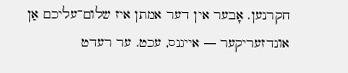חקרנען. אָבער אין דער אמתן איז שלום־עליכם אַן אונדזעריקער — אייגנס, עכט. ער רעדט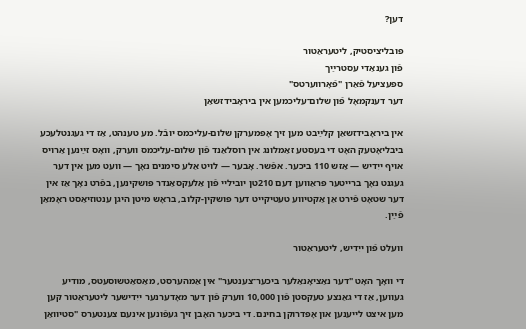דען?

פּובליציסטיק, ליטעראַטור
פֿון גענאַדי עסטרײַך
ספּעציעל פֿאַרן "פֿאָרװערטס"
דער דענקמאָל פֿון שלום־עליכמען אין ביראָבידזשאַן

אין ביראָבידזשאַן קלײַבט מען זיך אָפּמערקן שלום-עליכמס יובֿל. מע טענהט, אַז די געגנטלעכע ביבליאָטעק האָט די בעסטע זאַמלונג אין רוסלאַנד פֿון שלום-עליכמס ווערק, וואָס זײַנען אַרויס אויף ייִדיש — אַזש 110 ביכער. אפֿשר. אָבער — לויט אַלע סימנים נאָך — וועט מען אין דער געגנט נאָך ברייטער פּראַווען דעם 210טן יוביליי פֿון אַלעקסאַנדר פּושקינען, בפֿרט נאָך אַז אין דער שטאָט פֿירט אַן אַקטיווע טעטיקייט דער פּושקין-קלוב, בראָש מיטן היגן ענטוזיאַסט ראָמאַן פֿײַן.

װעלט פֿון ייִדיש, ליטעראַטור

די וואָך האָט "דער נאַציאָנאַלער ביכער־צענטער" אין אַמהערסט, מאַסאַטשוסעטס, מודיע געווען, אַז די גאַנצע טעקסטן פֿון 10,000 ווערק פֿון דער מאָדערנער ייִדישער ליטעראַטור קען מען איצט לייענען און אָפּדרוקן בחינם. די ביכער האָבן זיך געפֿונען אינעם צענטערס "סטיוואַן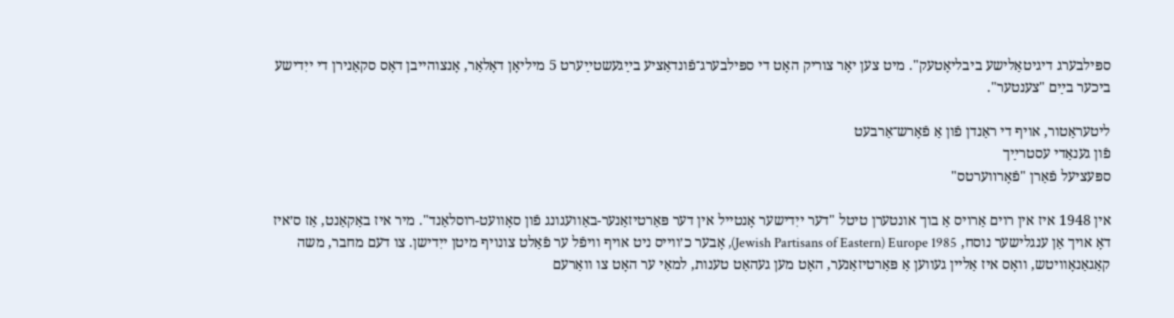ספּילבערג דיגיטאַלישע ביבליאָטעק". מיט צען יאָר צוריק האָט די ספּילבערג־פֿונדאַציע בײַגעשטײַערט 5 מיליאָן דאָלאַר, אָנצוהייבן דאָס סקאַנירן די ייִדישע ביכער בײַם "צענטער".

ליטעראַטור, אויף די ראַנדן פֿון אַ פֿאָרש־אַרבעט
פֿון גענאַדי עסטרײַך
ספּעציעל פֿאַרן "פֿאָרװערטס"

אין 1948 איז אין רוים אַרויס אַ בוך אונטערן טיטל "דער ייִדישער אָנטייל אין דער פּאַרטיזאַנער-באַוועגונג פֿון סאָוועט-רוסלאַנד". מיר איז באַקאַנט, אַז ס׳איז דאָ אויך אַן ענגלישער נוסח, Jewish Partisans of Eastern) Europe 1985), אָבער כ׳ווייס ניט אויף וויפֿל ער פֿאַלט צונויף מיטן ייִדישן. צו דעם מחבר, משה קאַגאַנאָוויטש, וואָס איז אַליין געווען אַ פּאַרטיזאַנער, האָט מען געהאַט טענות, למאַי ער האָט צו וואַרעם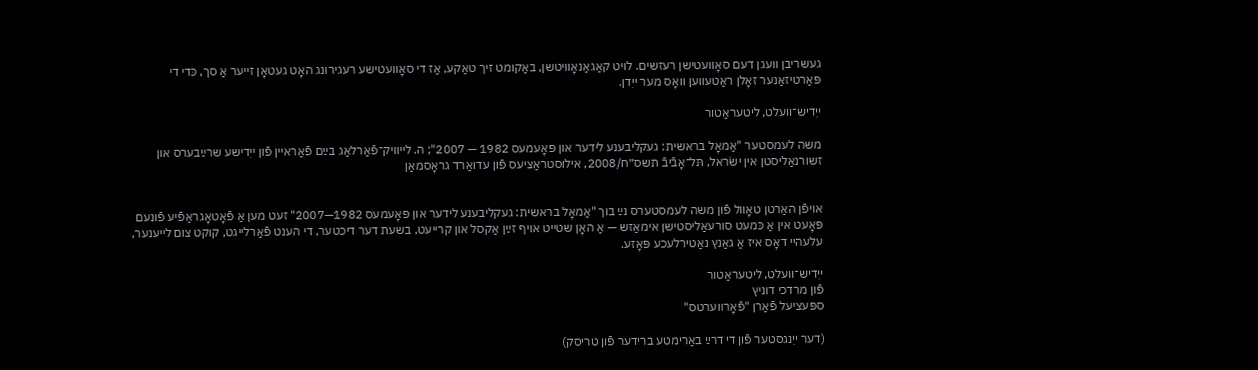געשריבן וועגן דעם סאָוועטישן רעזשים. לויט קאַגאַנאָוויטשן, באַקומט זיך טאַקע, אַז די סאָוועטישע רעגירונג האָט געטאָן זייער אַ סך, כּדי די פּאַרטיזאַנער זאָלן ראַטעווען וואָס מער ייִדן.

ייִדיש־וועלט, ליטעראַטור

משה לעמסטער "אַמאָל בראשית: געקליבענע לידער און פּאָעמעס 1982 — 2007"; ה. לייוויק־פֿאַרלאַג בײַם פֿאַראיין פֿון ייִדישע שרײַבערס און זשורנאַליסטן אין ישׂראל, תּל־אָבֿיבֿ תשס״ח/2008, אילוסטראַציעס פֿון עדואַרד גראָסמאַן


אויפֿן האַרטן טאָוול פֿון משה לעמסטערס נײַ בוך "אַמאָל בראשית: געקליבענע לידער און פּאָעמעס 1982—2007" זעט מען אַ פֿאָטאָגראַפֿיע פֿונעם פּאָעט אין אַ כּמעט סורעאַליסטישן אימאַזש — אַ האָן שטייט אויף זײַן אַקסל און קרייעט, בשעת דער דיכטער, די הענט פֿאַרלייגט, קוקט צום לייענער, עלעהיי דאָס איז אַ גאַנץ נאַטירלעכע פּאָזע.

ייִדיש־וועלט, ליטעראַטור
פֿון מרדכי דוניץ
ספּעציעל פֿאַרן "פֿאָרװערטס"

(דער ייִנגסטער פֿון די דרײַ באַרימטע ברידער פֿון טריסק)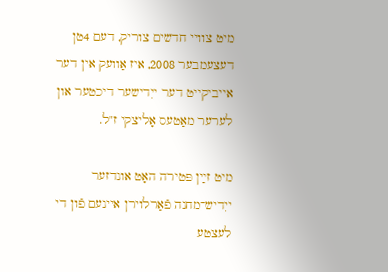מיט צוויי חדשים צוריק, דעם 4טן דעצעמבער 2008, איז אַוועק אין דער אייביקייט דער ייִדישער דיכטער און לערער מאַטעס אָליצקי ז"ל.

מיט זײַן פּטירה האָט אונדזער ייִדיש־מחנה פֿאַרלוירן איינעם פֿון די לעצטע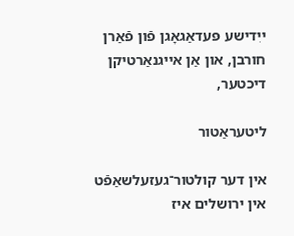ייִדישע פּעדאַגאָגן פֿון פֿאַרן חורבן, און אַן אייגנאַרטיקן דיכטער,

ליטעראַטור

אין דער קולטור־געזעלשאַפֿט אין ירושלים איז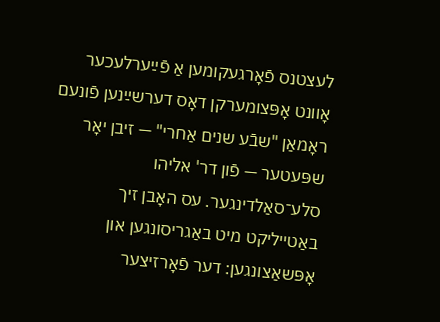לעצטנס פֿאָרגעקומען אַ פֿײַערלעכער אָוונט אָפּצומערקן דאָס דערשײַנען פֿונעם ראָמאַן "שבֿע שנים אַחרי" — זיבן יאָר שפּעטער — פֿון דר' אליהו סלע־סאַלדינגער. עס האָבן זיך באַטייליקט מיט באַגריסונגען און אָפּשאַצונגען: דער פֿאָרזיצער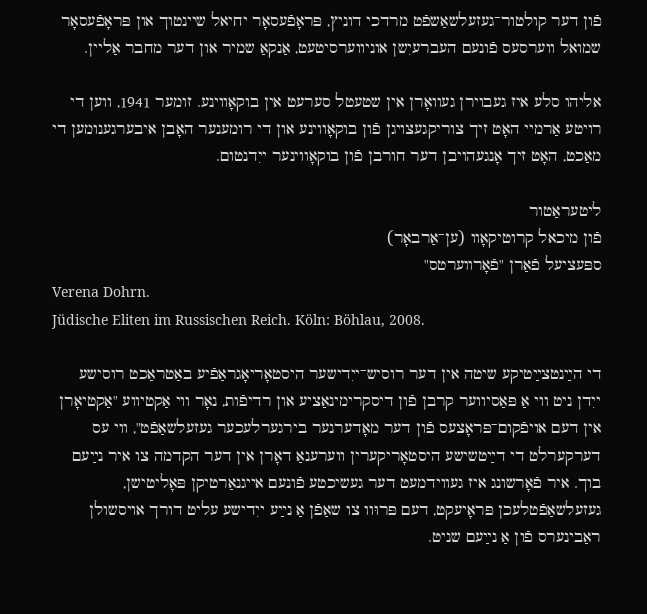פֿון דער קולטור־געזעלשאַשפֿט מרדכי דוניץ, פּראָפֿעסאָר יחיאל שיינטוך און פּראָפֿעסאָר שמואל ווערסעס פֿונעם העברעיִשן אוניווערסיטעט, אַנקאַ שמיר און דער מחבר אַליין.

אליהו סלע איז געבוירן געוואָרן אין שטעטל סערעט אין בוקאָווינע. זומער 1941, ווען די רויטע אַרמיי האָט זיך צוריקגעצויגן פֿון בוקאָווינע און די רומענער האָבן איבערגענומען די מאַכט, האָט זיך אָנגעהויבן דער חורבן פֿון בוקאָווינער ייִדנטום.

ליטעראַטור
פֿון מיכאל קרוטיקאָוו (ען־אַרבאָר)
ספּעציעל פֿאַרן "פֿאָרװערטס"
Verena Dohrn.
Jüdische Eliten im Russischen Reich. Köln: Böhlau, 2008.

די הײַנטצײַטיקע שיטה אין דער רוסיש־ייִדישער היסטאָריאָגראַפֿיע באַטראַכט רוסישע ייִדן ניט ווי אַ פּאַסיווער קרבן פֿון דיסקרימינאַציע און רדיפֿות, נאָר ווי אַקטיווע "אַקטיאָרן אין דעם אויפֿקום־פּראָצעס פֿון דער מאָדערנער בירגערלעכער געזעלשאַפֿט", ווי עס דערקערלט די דײַטשישע היסטאָריקערין ווערענאַ דאָרן אין דער הקדמה צו איר נײַעם בוך. איר פֿאָרשונג איז געווידמעט דער געשיכטע פֿונעם אייגנאַרטיקן פּאָליטישן, געזעלשאַפֿטלעכן פּראָיעקט, דעם פּרוּוו צו שאַפֿן אַ נײַע ייִדישע עליט דורך אויסשולן ראַבינערס פֿון אַ נײַעם שניט.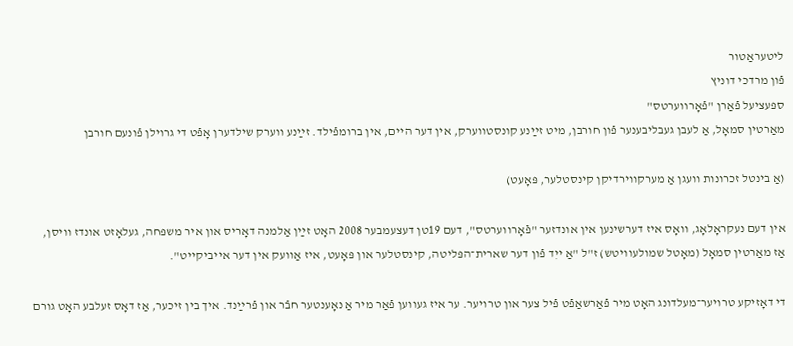ליטעראַטור
פֿון מרדכי דוניץ
ספּעציעל פֿאַרן "פֿאָרװערטס"
מאַרטין סמאָל, אַ לעבן געבליבענער פֿון חורבן, מיט זײַנע קונסטווערק, אין דער היים, אין ברומפֿילד. זײַנע ווערק שילדערן אָפֿט די גרוילן פֿונעם חורבן

(אַ בינטל זכרונות וועגן אַ מערקווירדיקן קינסטלער, פּאָעט)

אין דעם נעקראָלאָג, וואָס איז דערשינען אין אונדזער "פֿאָרווערטס", דעם 19טן דעצעמבער 2008 האָט זײַן אַלמנה דאָריס און איר משפּחה, געלאָזט אונדז וויסן, אַז מאַרטין סמאָל (מאָטל שמולעוויטש) ז"ל "אַ ייִד פֿון דער שארית־הפּליטה, קינסטלער און פּאָעט, איז אַוועק אין דער אייביקייט".

די דאָזיקע טרויער־מעלדונג האָט מיר פֿאַרשאַפֿט פֿיל צער און טרויער. ער איז געווען פֿאַר מיר אַ נאָענטער חבֿר און פֿרײַנד. איך בין זיכער, אַז דאָס זעלבע האָט גורם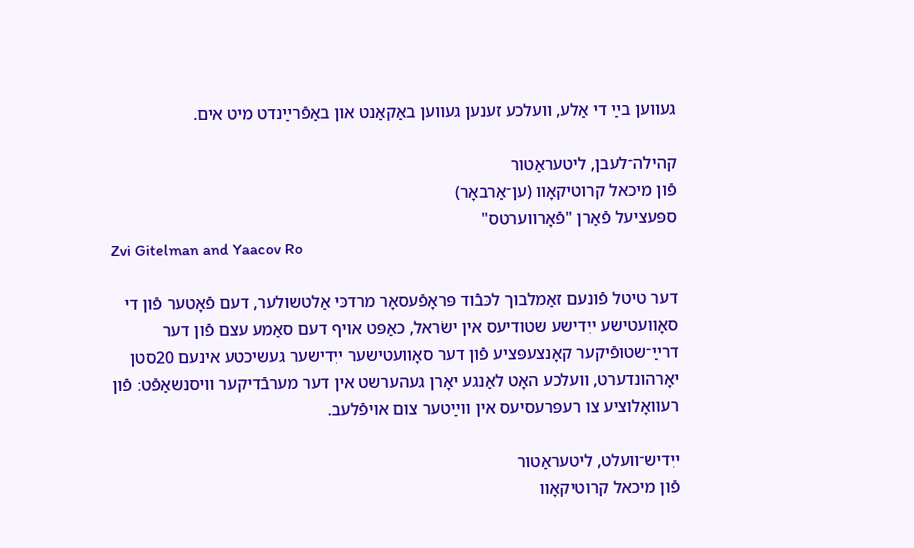געווען בײַ די אַלע, וועלכע זענען געווען באַקאַנט און באַפֿרײַנדט מיט אים.

קהילה־לעבן, ליטעראַטור
פֿון מיכאל קרוטיקאָוו (ען־אַרבאָר)
ספּעציעל פֿאַרן "פֿאָרװערטס"
Zvi Gitelman and Yaacov Ro

דער טיטל פֿונעם זאַמלבוך לכּבֿוד פּראָפֿעסאָר מרדכּי אַלטשולער, דעם פֿאָטער פֿון די סאָוועטישע ייִדישע שטודיעס אין ישׂראל, כאַפּט אויף דעם סאַמע עצם פֿון דער דרײַ־שטופֿיקער קאָנצעפּציע פֿון דער סאָוועטישער ייִדישער געשיכטע אינעם 20סטן יאָרהונדערט, וועלכע האָט לאַנגע יאָרן געהערשט אין דער מערבֿדיקער וויסנשאַפֿט׃ פֿון רעוואָלוציע צו רעפּרעסיעס אין ווײַטער צום אויפֿלעב.

ייִדיש־וועלט, ליטעראַטור
פֿון מיכאל קרוטיקאָוו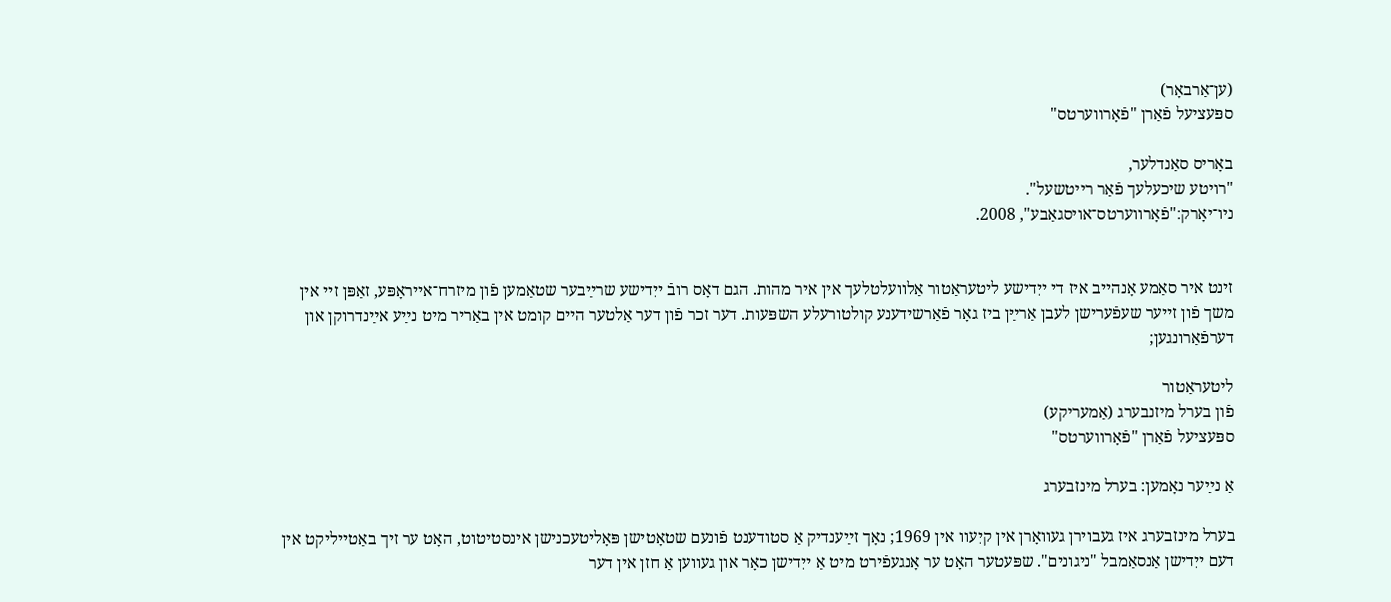(ען־אַרבאָר)
ספּעציעל פֿאַרן "פֿאָרװערטס"

באָריס סאַנדלער,
"רויטע שיכעלעך פֿאַר רייטשעל".
ניו־יאָרק׃"פֿאָרווערטס־אויסגאַבע", 2008.


זינט איר סאַמע אָנהייב איז די ייִדישע ליטעראַטור אַלוועלטלעך אין איר מהות. הגם דאָס רובֿ ייִדישע שרײַבער שטאַמען פֿון מיזרח־אייראָפּע, זאַפּן זיי אין משך פֿון זייער שעפֿערישן לעבן אַרײַּן ביז גאָר פֿאַרשידענע קולטורעלע השפּעות. דער זכר פֿון דער אַלטער היים קומט אין באַריר מיט נײַע אײַנדרוקן און דערפֿאַרונגען;

ליטעראַטור
פֿון בערל מיזנבערג (אַמעריקע)
ספּעציעל פֿאַרן "פֿאָרװערטס"

אַ נײַער נאָמען: בערל מינזבערג

בערל מינזבערג איז געבוירן געוואָרן אין קיִעוו אין 1969; נאָך זײַענדיק אַ סטודענט פֿונעם שטאָטישן פּאָליטעכנישן אינסטיטוט, האָט ער זיך באַטייליקט אין דעם ייִדישן אַנסאַמבל "ניגונים". שפּעטער האָט ער אָנגעפֿירט מיט אַ ייִדישן כאָר און געווען אַ חזן אין דער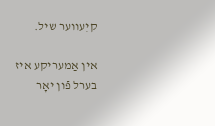קיִעווער שיל.

אין אַמעריקע איז בערל פֿון יאָר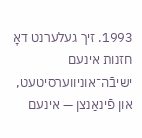1993. זיך געלערנט דאָ חזנות אינעם ישיבֿה־אוניווערסיטעט, און פֿינאַנצן — אינעם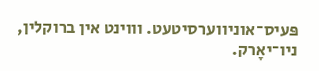פּעיס־אוניווערסיטעט. וווינט אין ברוקלין, ניו־יאָרק.